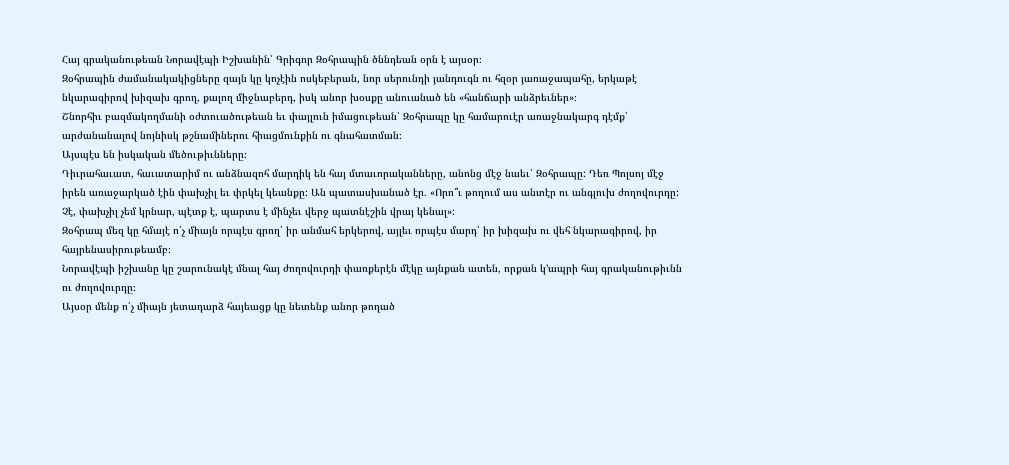Հայ գրականութեան Նորավէպի Իշխանին՝ Գրիգոր Զօհրապին ծննդեան օրն է այսօր։
Զօհրապին ժամանակակիցները զայն կը կոչէին ոսկեբերան, նոր սերունդի յանդուգն ու հզօր յառաջապահը, երկաթէ նկարագիրով խիզախ գրող, քալող միջնաբերդ, իսկ անոր խօսքը անուանած են «հանճարի անձրեւներ»։
Շնորհիւ բազմակողմանի օժտուածութեան եւ փայլուն իմացութեան՝ Զօհրապը կը համարուէր առաջնակարգ դէմք՝ արժանանալով նոյնիսկ թշնամիներու հիացմունքին ու գնահատման։
Այսպէս են իսկական մեծութիւնները։
Դիւրահաւատ, հաւատարիմ ու անձնազոհ մարդիկ են հայ մտաւորականները, անոնց մէջ նաեւ՝ Զօհրապը: Դեռ Պոլսոյ մէջ իրեն առաջարկած էին փախչիլ եւ փրկել կեանքը: Ան պատասխանած էր. «Որո՞ւ թողում աս անտէր ու անգլուխ ժողովուրդը: Չէ, փախչիլ չեմ կրնար, պէտք է, պարտս է մինչեւ վերջ պատնէշին վրայ կենալ»:
Զօհրապ մեզ կը հմայէ ո՛չ միայն որպէս գրող՝ իր անմահ երկերով, այլեւ որպէս մարդ՝ իր խիզախ ու վեհ նկարագիրով, իր հայրենասիրութեամբ։
Նորավէպի իշխանը կը շարունակէ մնալ հայ ժողովուրդի փառքերէն մէկը այնքան ատեն, որքան կ՚ապրի հայ գրականութիւնն ու ժողովուրդը։
Այսօր մենք ո՛չ միայն յետադարձ հայեացք կը նետենք անոր թողած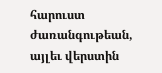հարուստ ժառանգութեան, այլեւ վերստին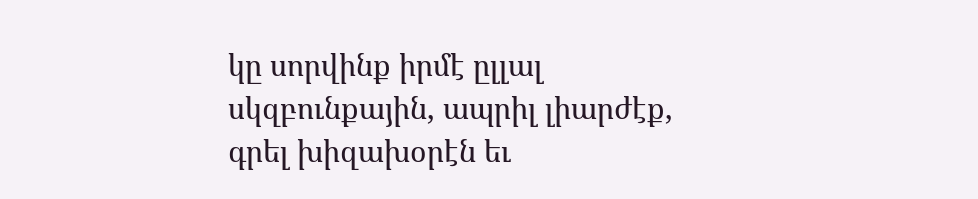կը սորվինք իրմէ ըլլալ սկզբունքային, ապրիլ լիարժէք, գրել խիզախօրէն եւ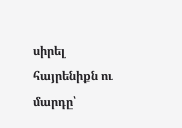սիրել հայրենիքն ու մարդը՝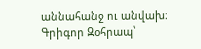աննահանջ ու անվախ։
Գրիգոր Զօհրապ՝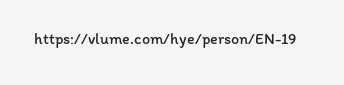https://vlume.com/hye/person/EN-19